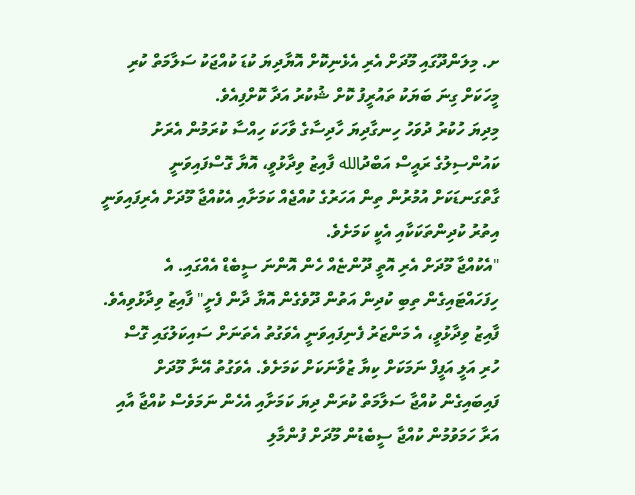ށ. މިލަންދޫގައި މޫދަށް އެރި އެޅެނިކޮށް އޮޔާދިޔަ ކުޑަ ކުއްޖަކު ސަލާމަތް ކުރި މީހަކަށް ގިނަ ބަޔަކު ތައުރީފު ކޮށް ޝުކުރު އަދާ ކޮށްފިއެވެ.
މިދިޔަ ހުކުރު ދުވަހު ހިނގާދިޔަ ހާދިސާގެ ވާހަކަ ހިއްސާ ކުރަމުން އެރަށު ކައުންސިލުގެ ރައީސް އަބްދުالله ފާއިޒު ވިދާޅުވީ، އޮޔާ ގޮސްފައިވަނީ ގާތްގަނޑަކަށް އުމުރުން ތިން އަހަރުގެ ކުއްޖެއް ކަމަށާއި އެކުއްޖާ މޫދަށް އެރިފައިވަނީ އިތުރު ކުދިންތަކަކާއި އެކީ ކަމަށެވެ.
"އެކުއްޖާ މޫދަށް އެރި އޮތީ ދޫންޏެއް ހެން އޮންނަ ސީބެޑް އެއްގައި. އެ ހިފަހައްޓައިގެން ތިބި ކުދިން އަތުން ދޫވެގެން އޮޔާ ދާން ފެށީ" ފާއިޒު ވިދާޅުވިއެވެ.
ފާއިޒު ވިދާޅުވީ، އެ މަންޒަރު ފެނިފައިވަނީ އެވަގުތު އެތަނަށް ސައިކަލުގައި ގޮސް ހުރި އަލީ އަފީފް ނަމަކަށް ކިޔާ ޒުވާނަކަށް ކަމަށެވެ. އެވަގުތު އޭނާ މޫދަށް ފައިބައިގެން ކުއްޖާ ސަލާމަތް ކުރަން ދިޔަ ކަމަށާއި އެހެން ނަމަވެސް ކުއްޖާ އާއި އަރާ ހަމަވުމުން ކުއްޖާ ސީބެޑުން މޫދަށް ފުންމާލި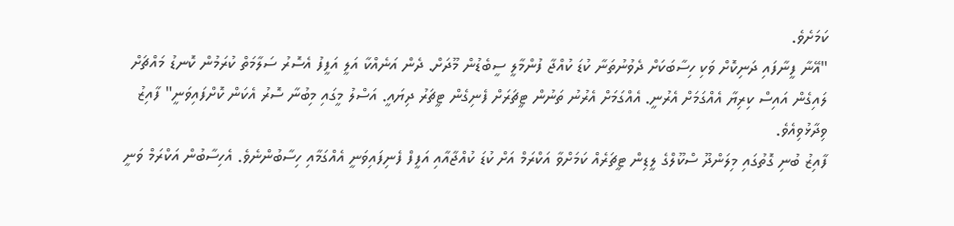ކަމަށެވެ.
"އޭނާ ފީނާފައި ދަނިކޮށް ވަކި ހިސާބަކަށް ދެވުނުތަނާ ކުޑަ ކުއްޖާ ފުންމާލީ ސީބެޑުން މޫދަށް. ދެން އަނެއްކާ އަލީ އަފީފު އެސޮރު ސަލާމަތް ކުރަމުން ކޮނޑު މައްޗަށް ލައިގެން އައިސް ކިރިޔާ އެއްގަމަށް އެރުނީ. އެއްގަމަށް އެރުނު ތަނުން ޓީޗަރަށް ފެނިގެން ޓީޗަރު ދިޔައީ. އަސްލު މީގައި މިބުނާ ސޮރު އެކަން ކޮށްފައިވަނީ" ފާއިޒު ވިދާޅުވިއެވެ.
ފާއިޒު ބުނި ގޮތުގައި މިލަންދޫ ސްކޫލްގެ ލީޑިން ޓީޗަރެއް ކަމަށްވާ އަކްރަމް އަށް ކުޑަ ކުއްޖާއާއި އަފީފް ފެނިފައިވަނީ އެއްގަމާއި ހިސާބުންނެވެ. އެހިސާބުން އަކްރަމް ވަނީ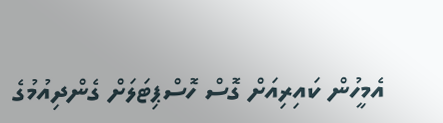އެމީހުން ކައިރިއަށް ގޮސް ހޮސްޕިޓަލަށް ގެންދިއުމުގެ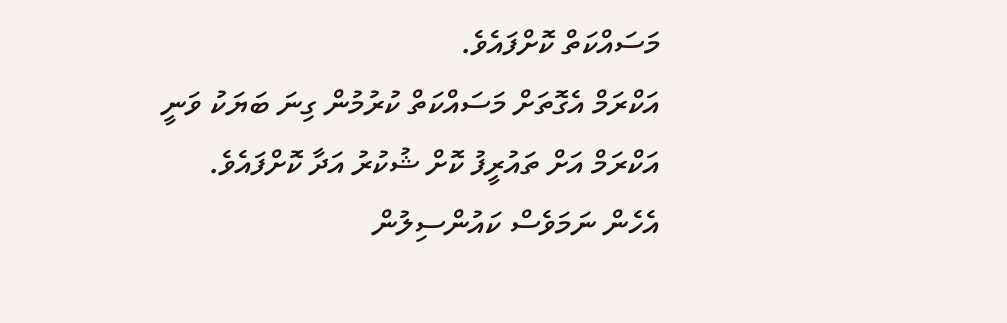މަސައްކަތް ކޮށްފައެވެ.
އަކްރަމް އެގޮތަށް މަސައްކަތް ކުރުމުން ގިނަ ބަޔަކު ވަނީ އަކްރަމް އަށް ތައުރީފު ކޮށް ޝުކުރު އަދާ ކޮށްފައެވެ. އެހެން ނަމަވެސް ކައުންސިލުން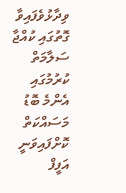ވިދާޅުވެފައިވާ ގޮތުގައި ކުއްޖާ ސަލާމަތް ކުރުމުގައި އެންމެ ބޮޑު މަސައްކަތް ކޮށްފައިވަނީ އަފީފް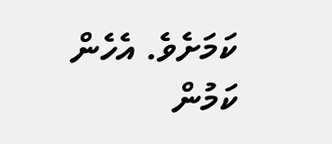ކަމަށެވެ. އެހެން ކަމުން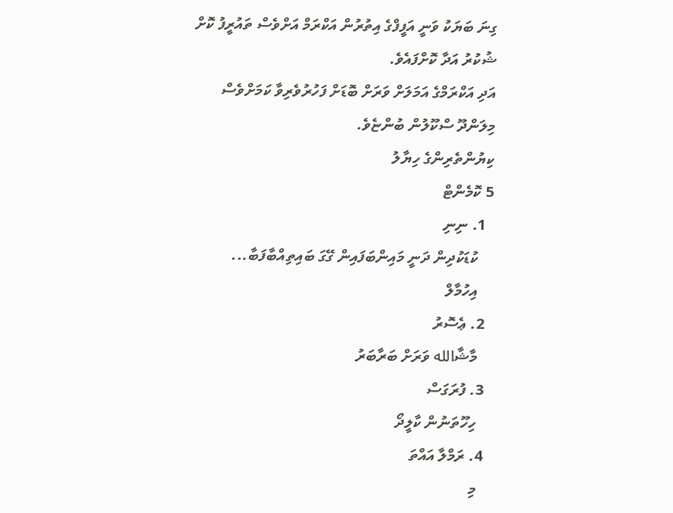ގިނަ ބަޔަކު ވަނީ އަފީފްގެ އިތުރުން އަކްރަމް އަށްވެސް ތައުރީފު ކޮށް ޝުކުރު އަދާ ކޮށްފައެވެ.
އަދި އަކްރަމްގެ އަމަލަށް ވަރަށް ބޮޑަށް ފަހުރުވެރިވާ ކަމަށްވެސް މިލަންދޫ ސްކޫލުން ބުންޏެވެ.
ކިޔުންތެރިންގެ ހިޔާލު
5 ކޮމެންޓް
  1. ނިނި
    ކުޑަކުދިން ދަނީ މައިންބަފައިން ގޭގަ ބައިތިއްބާފަބާ...
    އިހުމާލް
  2. ޢެސޮރު
    މާޝާالله ވަރަށް ބަރާބަރު
  3. ފުރަގަސް
    ހިހޫތަނުން ކާލީދޯ
  4. ރަމްލާ އައްތަ
    މި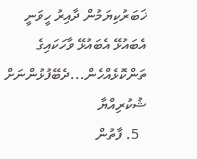ޚަބަރުކިޔަމުން ދާއިރު ހީވަނީ އެބައުޅޭ އެބައުޅޭ ވާހަކައިގެ ތަންކޮޅެއްހެން...ދެބޭފުޅުންނަށް ޝުކުރިއްޔާ
  5. ފާތުން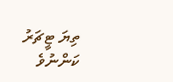ތިޔަ ޓީޗަރު ކަންނުވެ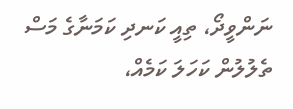ނަންވީދޯ، ތިއީ ކަނދި ކަމަނާގެ މަސް ތެލުލުން ކަހަލަ ކަމެއް،